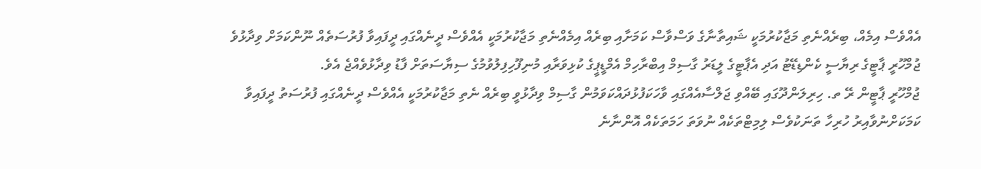އެއްވެސް އިމެއް، ބިރެއްނެތި މަޖާކުރުމަކީ ޝައިތާނާގެ ވަސްވާސް ކަމަށާއި ބިރެއް އިމެއްނެތި މަޖާކުރުމަކީ އެއްވެސް ދީނެއްގައި ދީފައިވާ ފުރުސަތެއް ނޫންކަމަށް ވިދާޅުވެ ޖުމްހޫރީ ޕާޓީގެ ރިޔާސީ ކެންޑިޑޭޓު އަދި އެޕާޓީގެ ލީޑަރު ގާސިމް އިބްރާހިމް އެމްޑީޕީގެ ކުޅިވަރާއި މުނިފޫހިފިލުވުމުގެ ސިޔާސަތަށް ފާޑު ވިދާޅުވެއްޖެ އެވެ.
ޖުމްހޫރީ ޕާޓީން ރޭ ތ. ހިރިލަންދޫގައި ބޭއްވި ޖަލްސާއެއްގައި ވާހަކަފުޅުދައްކަވަމުން ގާސިމް ވިދާޅުވީ ބިރެއް ނެތި މަޖާކުރުމަކީ އެއްވެސް ދީނެއްގައި ފުރުސަތު ދީފައިވާ ކަމަކަށްނުވާއިރު ހުރިހާ ތަނަކުވެސް ލިމިޓްތަކެއް ނުވަތަ ހަމަތަކެއް އޮންނާނެ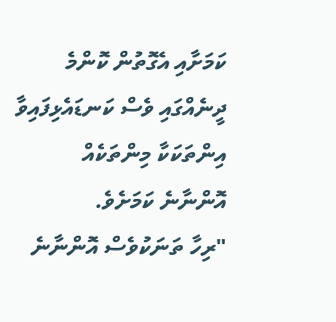ކަމަށާއި އެގޮތުން ކޮންމެ ދީނެއްގައި ވެސް ކަނޑައެޅިފައިވާ އިންތަކަކާ މިންތަކެއް އޮންނާނެ ކަމަށެވެ.
"ރިހާ ތަނަކުވެސް އޮންނާނެ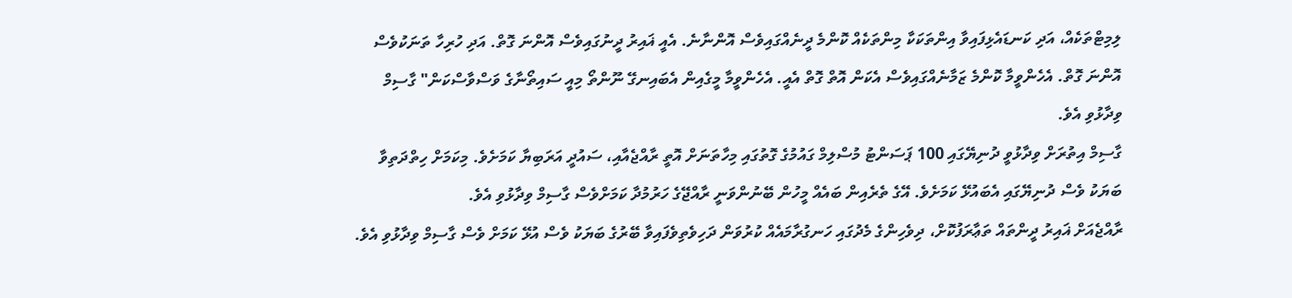ލިމިޓްތަކެއް، އަދި ކަނޑައެޅިފައިވާ އިންތަކަކާ މިންތަކެއް ކޮންމެ ދީނެއްގައިވެސް އޮންނާނެ. އެއީ ޣައިރު ދީނުގައިވެސް އޮންނަ ގޮތް. އަދި ހުރިހާ ތަނަކުވެސް އޮންނަ ގޮތް. އެހެންވީމާ ކޮންމެ ޒަމާނެއްގައިވެސް އެކަން އޮތް ގޮތް އެއީ. އެހެންވީމާ މީގެއިން އެބައިނގޭ ނޫންތޯ މިއީ ސައިތޯނާގެ ވަސްވާސްކަން" ގާސިމް ވިދާޅުވި އެވެ.
ގާސިމް އިތުރަށް ވިދާޅުވީ ދުނިޔޭގައި 100 ޕަސަންޓު މުސްލިމް ގައުމުގެ ގޮތުގައި މިހާތަނަށް އޮތީ ރާއްޖެއާއި، ސައުދީ އަރަބިޔާ ކަމަށެވެ. މިކަމަށް ހިތްދަތިވާ ބަޔަކު ވެސް ދުނިޔޭގައި އެބައުޅޭ ކަމަށެވެ. އޭގެ ތެރެއިން ބައެއް މީހުން ބޭނުންވަނީ ރާއްޖޭގެ ހަރުމުދާ ކަމަށްވެސް ގާސިމް ވިދާޅުވި އެވެ.
ރާއްޖެއަށް ޣައިރު ދީންތައް ތަޢާރަފުކޮށް، ދިވެހިންގެ މެދުގައި ހަނގުރާމައެއް ކުރުވަން ދަހިވެތިވެފައިވާ ބޭރުގެ ބަޔަކު ވެސް އުޅޭ ކަމަށް ވެސް ގާސިމް ވިދާޅުވި އެވެ.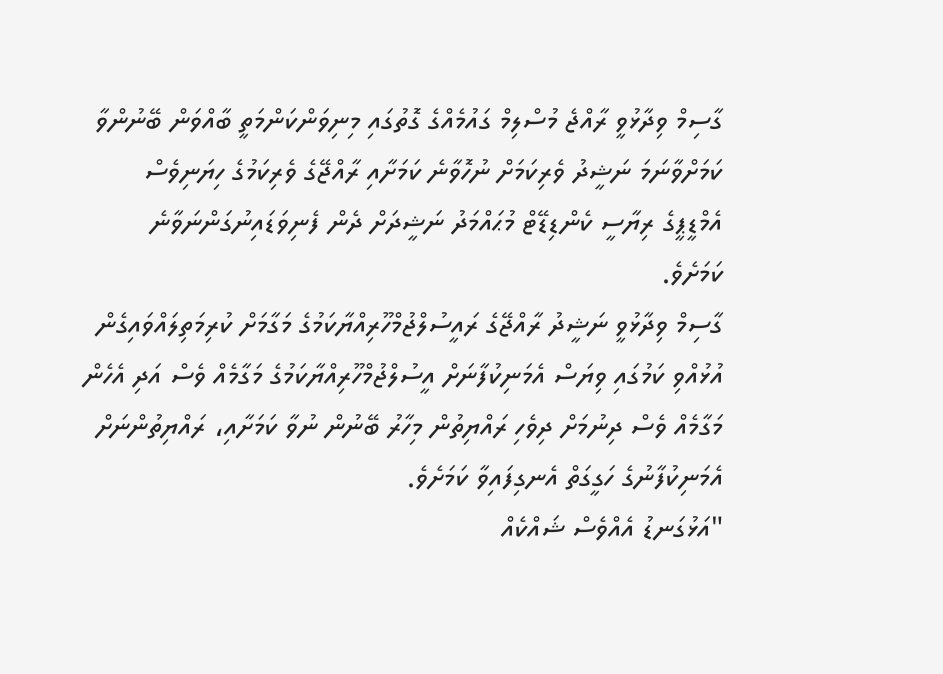ގާސިމް ވިދާޅުވީ ރާއްޖެ މުސްލިމް ގައުމެއްގެ ގޮތުގައި މިނިވަންކަންމަތީ ބާއްވަން ބޭނުންވާ ކަމަށްވާނަމަ ނަޝީދު ވެރިކަމަށް ނުހޮވާނެ ކަމަށާއި ރާއްޖޭގެ ވެރިކަމުގެ ހިޔަނިވެސް އެމްޑީޕީގެ ރިޔާސީ ކެންޑިޑޭޓް މުޙައްމަދު ނަޝީދަށް ދެން ފެނިވަޑައިނުގަންނަވާނެ ކަމަށެވެ.
ގާސިމް ވިދާޅުވީ ނަޝީދު ރާއްޖޭގެ ރައީސުލްޖުމްހޫރިއްޔާކަމުގެ މަގާމަށް ކުރިމަތިލައްވައިގެން އުޅުއްވި ކަމުގައި ވިޔަސް އެމަނިކުފާނަށް އީސުލްޖުމްހޫރިއްޔާކަމުގެ މަގާމެއް ވެސް އަދި އެހެން މަގާމެއް ވެސް ދިނުމަށް ދިވެހި ރައްޔިތުން މިހާރު ބޭނުން ނުވާ ކަމަށާއި، ރައްޔިތުންނަށް އެމަނިކުފާނުގެ ހަގީގަތް އެނގިފައިވާ ކަމަށެވެ.
"އަޅުގަނޑު އެއްވެސް ޝައްކެއް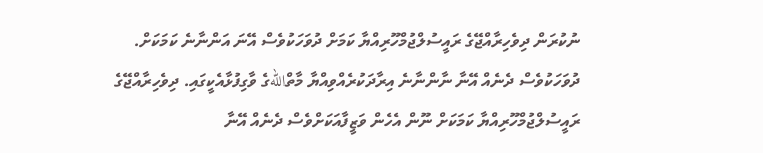ނުކުރަން ދިވެހިރާއްޖޭގެ ރައީސުލްޖުމްހޫރިއްޔާ ކަމަށް ދުވަހަކުވެސް އޭނަ އަންނާނެ ކަމަކަށް. ދުވަހަކުވެސް ދެނެއް އޭނާ ނާންނާނެ އިރާދަކުރެއްވިއްޔާ މާތްاللهގެ ވާގިފުޅާއެކީގައި. ދިވެހިރާއްޖޭގެ ރައީސުލްޖުމްހޫރިއްޔާ ކަމަކަށް ނޫން އެހެން ވަޒީފާއަކަށްވެސް ދެނެއް އޭނާ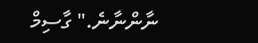ނާންނާނެ." ގާސިމް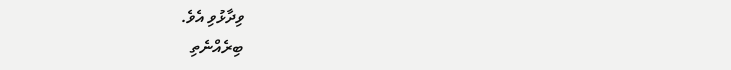ވިދާޅުވި އެވެ.
ބިރެއްނެތި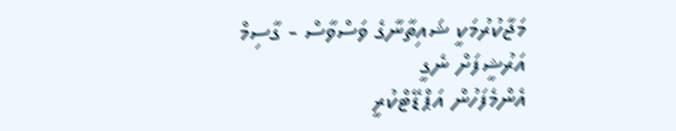މަޖާކުރުމަކީ ޝައިތާނާގެ ވަސްވާސް - ގާސިމް
އަރުޝީފަށް ނެގީ
އެންމެފަހުން އަޕްޑޭޓްކުރީ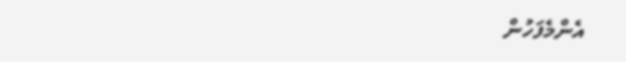އެންމެފަހުން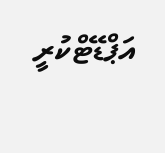އަޕްޑޭޓްކުރީ